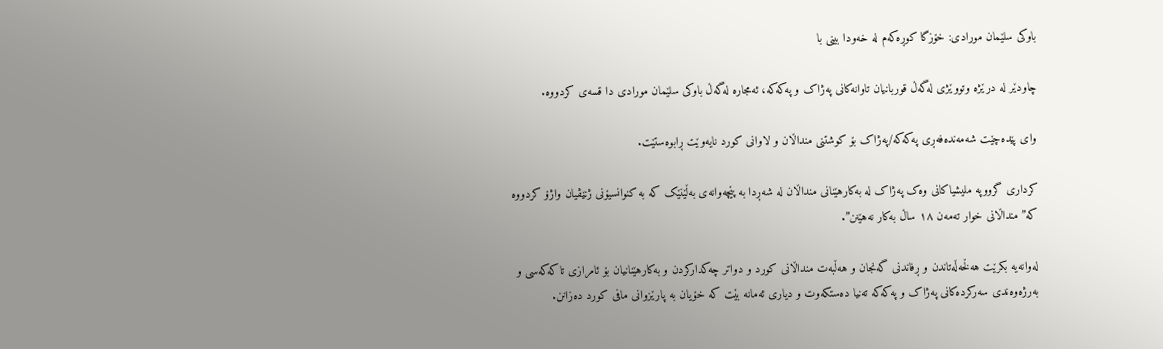باوکی سلێمان مورادی: خۆزگا کوڕەکەم لە خەودا بینی با

چاودێر لە درێژە وتووێژی لەگەڵ قوربانیان تاوانەکانی پەژاک و پەکەکە، ئەمجارە لەگەڵ باوکی سلێمان مورادی دا قسەی کردووە.

وای پێدەچێت شەمەندەفەڕی پەکەکە/پەژاک بۆ کوشتنی منداڵان و لاوانی کورد نایەوێت ڕابوەستێت.

کرداری گرووپە ملیشیاکانی وەک پەژاک لە بەکارهێنانی منداڵان لە شەڕدا بە پێچەوانەی بەڵێنێک کە بە کنوانسیۆنی ژنێڤیان واژۆ کردووە کە”منداڵانی خوار تەمەن ۱۸ ساڵ بەکار نەهێنن”.

لەوانەیە بکرێت هەڵخەڵەتاندن و ڕفاندنی گەنجان و هەڵبەت منداڵانی کورد و دواتر چەکدارکردن و بەکارهێنانیان بۆ ئامرازی تاکەکەسی و بەرژەوەندی سەرکردەکانی پەژاک و پەکەکە تەنیا دەستکەوت و دیاری ئەمانە بێت کە خۆیان بە پارێزوانی مافی کورد دەزانن.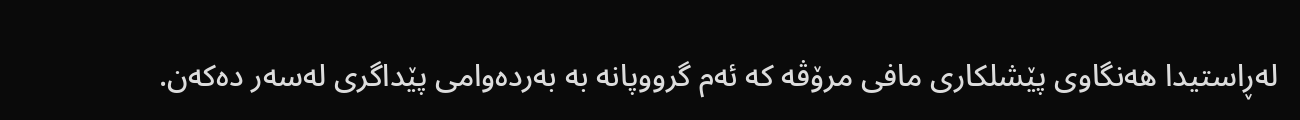لەڕاستیدا هەنگاوی پێشلکاری مافی مرۆڤە کە ئەم گرووپانە بە بەردەوامی پێداگری لەسەر دەکەن.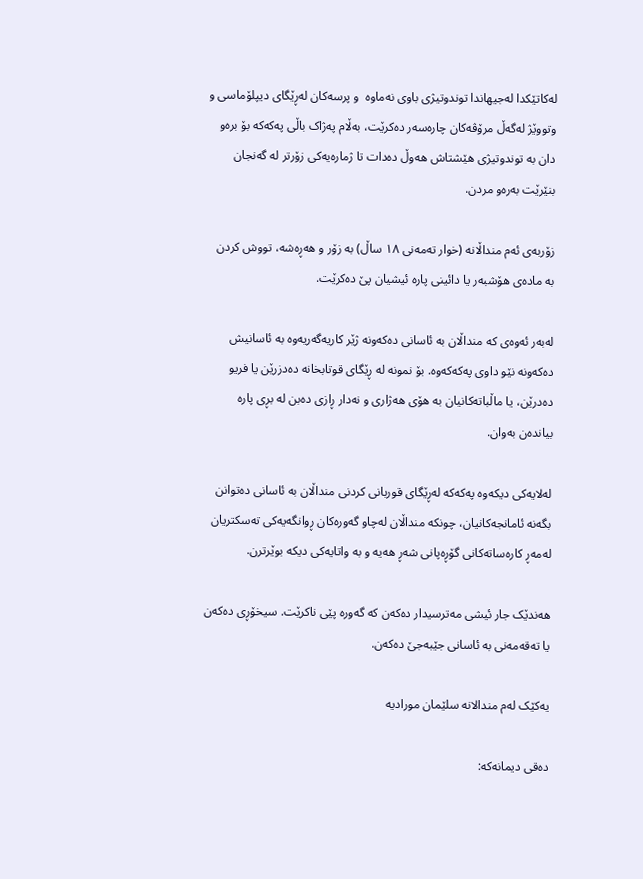لەکاتێکدا لەجیهاندا توندوتیژی باوی نەماوە  و پرسەکان لەڕێگای دیپلۆماسی و وتووێژ لەگەڵ مرۆڤەکان چارەسەر دەکرێت، بەڵام پەژاک باڵی پەکەکە بۆ برەو دان بە توندوتیژی هێشتاش هەوڵ دەدات تا ژمارەیەکی زۆرتر لە گەنجان بنێرێت بەرەو مردن.

زۆربەی ئەم منداڵانە (خوار تەمەنی ۱۸ ساڵ) بە زۆر و هەڕەشە، تووش کردن بە مادەی هۆشبەر یا دائینی پارە ئیشیان پێ دەکرێت.

لەبەر ئەوەی کە منداڵان بە ئاسانی دەکەونە ژێر کاریەگەریەوە بە ئاسانیش دەکەونە نێو داوی پەکەکەوە. بۆ نمونە لە ڕێگای قوتابخانە دەدزرێن یا فریو دەدرێن، یا ماڵباتەکانیان بە هۆی هەژاری و نەدار ڕازی دەبن لە بڕی پارە بیاندەن بەوان.

لەلایەکی دیکەوە پەکەکە لەڕێگای قوربانی کردنی منداڵان بە ئاسانی دەتوانن بگەنە ئامانجەکانیان، چونکە منداڵان لەچاو گەورەکان ڕوانگەیەکی تەسکتریان لەمەڕ کارەساتەکانی گۆڕەپانی شەڕ هەیە و بە واتایەکی دیکە بوێرترن.

هەندێک جار ئیشی مەترسیدار دەکەن کە گەورە پێی ناکرێت. سیخۆڕی دەکەن یا تەقەمەنی بە ئاسانی جێبەجێ دەکەن.

یەکێک لەم مندالانە سلێمان مورادیە

دەقی دیمانەکە: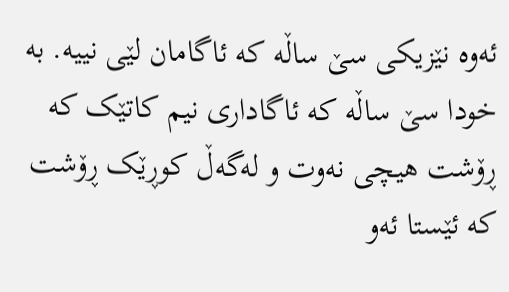ئەوە نێزیکی سێ ساڵە کە ئاگامان لێی نییە. بە خودا سێ ساڵە کە ئاگاداری نیم کاتێک کە ڕۆشت هیچی نەوت و لەگەڵ کوڕێک ڕۆشت کە ئێستا ئەو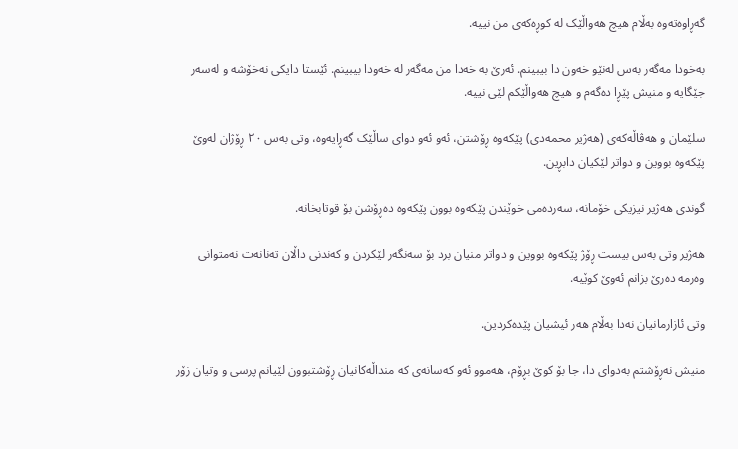گەڕاوەتەوە بەڵام هیچ هەواڵێک لە کوڕەکەی من نییە.

بەخودا مەگەر بەس لەنێو خەون دا بیبینم. ئەرێ بە خەدا من مەگەر لە خەودا بیبینم. ئێستا دایکی نەخۆشە و لەسەر جێگایە و منیش پێڕا دەگەم و هیچ هەواڵێکم لێی نییە.

سلێمان و هەڤاڵەکەی (هەژیر محمەدی) پێکەوە ڕۆشتن، ئەو ئەو دوای ساڵێک گەڕایەوە، وتی بەس ۲۰ ڕۆژان لەوێ پێکەوە بووین و دواتر لێکیان دابڕین.

گوندی هەژیر نیزیکی خۆمانە، سەردەمی خوێندن پێکەوە بوون پێکەوە دەڕۆشن بۆ قوتابخانە.

هەژیر وتی بەس بیست ڕۆژ پێکەوە بووین و دواتر منیان برد بۆ سەنگەر لێکردن و کەندنی داڵان تەنانەت نەمتوانی وەرمە دەرێ بزانم ئەوێ کوێیە.

وتی ئازارمانیان نەدا بەڵام هەر ئیشیان پێدەکردین.

منیش نەڕۆشتم بەدوای دا، جا بۆ کوێ بڕۆم، هەموو ئەو کەسانەی کە منداڵەکانیان ڕۆشتبوون لێیانم پرسی و وتیان زۆر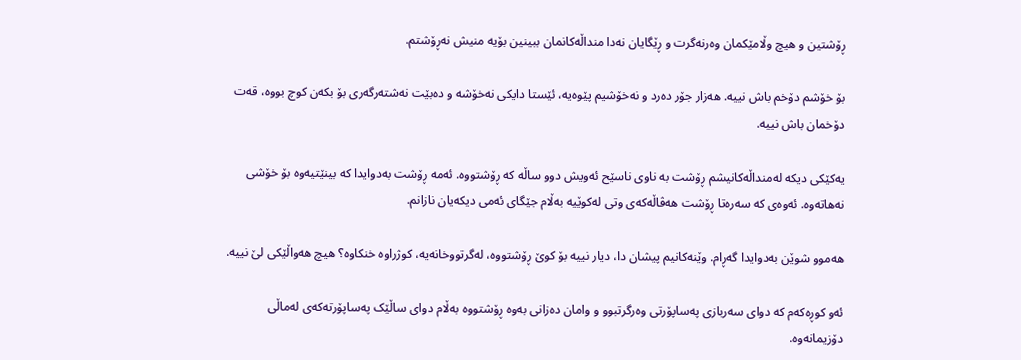ڕۆشتین و هیچ وڵامێکمان وەرنەگرت و ڕێگایان نەدا منداڵەکانمان ببینین بۆیە منیش نەڕۆشتم.

بۆ خۆشم دۆخم باش نییە. هەزار جۆر دەرد و نەخۆشیم پێوەیە، ئێستا دایکی نەخۆشە و دەبێت نەشتەرگەری بۆ بکەن کوچ بووە، قەت دۆخمان باش نییە.

یەکێکی دیکە لەمنداڵەکانیشم ڕۆشت بە ناوی ناسێح ئەویش دوو ساڵە کە ڕۆشتووە. ئەمە ڕۆشت بەدوایدا کە بینێتیەوە بۆ خۆشی نەهاتەوە. ئەوەی کە سەرەتا ڕۆشت هەڤاڵەکەی وتی لەکوێیە بەڵام جێگای ئەمی دیکەیان نازانم.

هەموو شوێن بەدوایدا گەڕام. وێنەکانیم پیشان دا، دیار نییە بۆ کوێ ڕۆشتووە، لەگرتووخانەیە، کوژراوە خنکاوە؟ هیچ هەواڵێکی لێ نییە.

ئەو کوڕەکەم کە دوای سەربازی پەساپۆرتی وەرگرتبوو و وامان دەزانی بەوە ڕۆشتووە بەڵام دوای ساڵێک پەساپۆرتەکەی لەماڵی دۆزیمانەوە.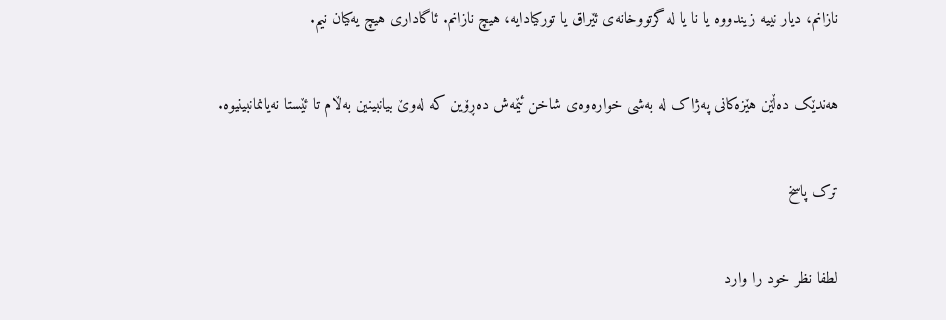نازانم، دیار نییە زیندووە یا نا یا لە گرتووخانەی ئێراق یا تورکیادایە، هیچ نازانم. ئاگاداری هیچ یەکیان نیم.

هەندێک دەڵێن هێزەکانی پەژاک لە بەشی خوارەوەی شاخن ئێمەش دەڕۆین کە لەوێ بیانبینین بەڵام تا ئێستا نەیانمانبینیوە.

ترک پاسخ

لطفا نظر خود را وارد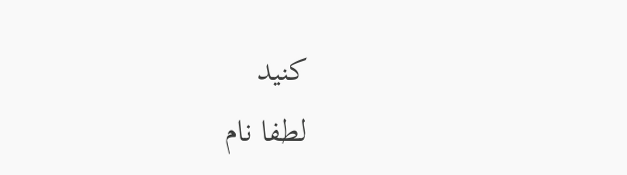کنید
لطفا نام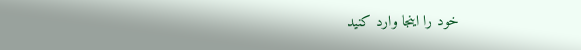خود را اینجا وارد کنید